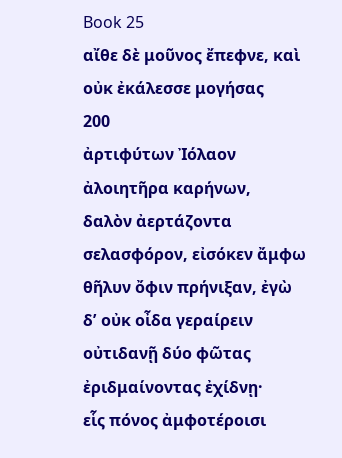Book 25
αἴθε δὲ μοῦνος ἔπεφνε, καὶ οὐκ ἐκάλεσσε μογήσας
200
ἀρτιφύτων Ἰόλαον ἀλοιητῆρα καρήνων,
δαλὸν ἀερτάζοντα σελασφόρον, εἰσόκεν ἄμφω
θῆλυν ὄφιν πρήνιξαν, ἐγὼ δʼ οὐκ οἶδα γεραίρειν
οὐτιδανῇ δύο φῶτας ἐριδμαίνοντας ἐχίδνῃ·
εἷς πόνος ἀμφοτέροισι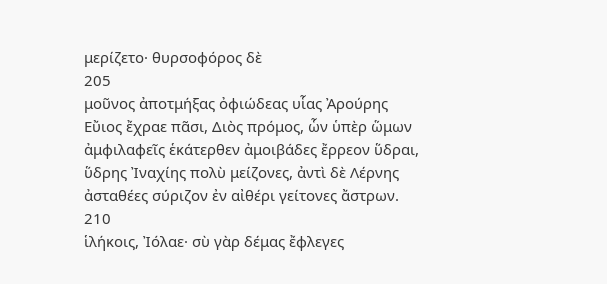μερίζετο· θυρσοφόρος δὲ
205
μοῦνος ἀποτμήξας ὀφιώδεας υἷας Ἀρούρης
Εὔιος ἔχραε πᾶσι, Διὸς πρόμος, ὧν ὑπὲρ ὥμων
ἀμφιλαφεῖς ἑκάτερθεν ἀμοιβάδες ἔρρεον ὕδραι,
ὕδρης Ἰναχίης πολὺ μείζονες, ἀντὶ δὲ Λέρνης
ἀσταθέες σύριζον ἐν αἰθέρι γείτονες ἄστρων.
210
ἱλήκοις, Ἰόλαε· σὺ γὰρ δέμας ἔφλεγες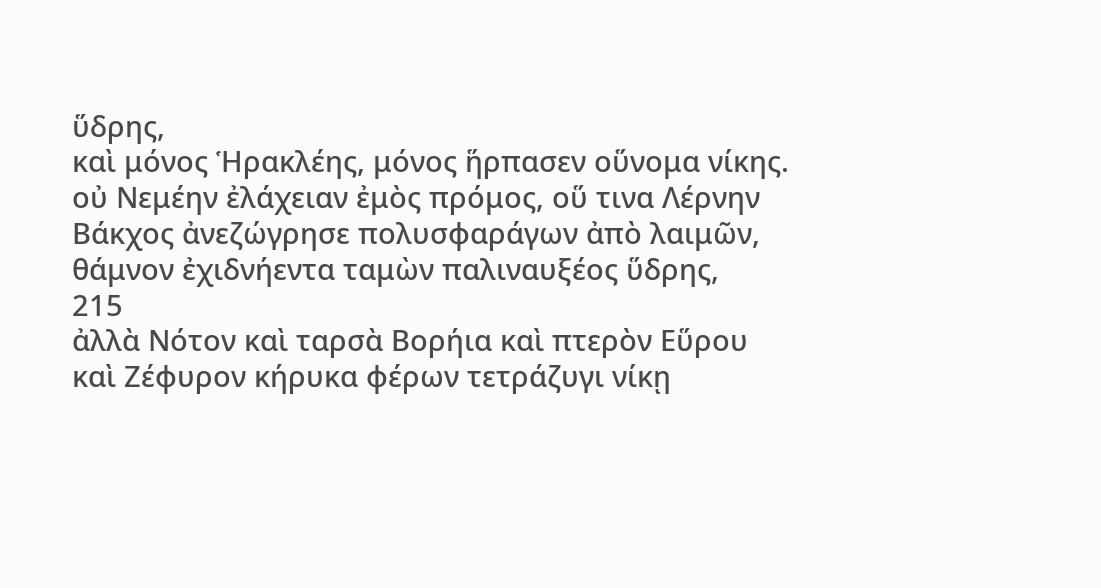ὕδρης,
καὶ μόνος Ἡρακλέης, μόνος ἥρπασεν οὕνομα νίκης.
οὐ Νεμέην ἐλάχειαν ἐμὸς πρόμος, οὕ τινα Λέρνην
Βάκχος ἀνεζώγρησε πολυσφαράγων ἀπὸ λαιμῶν,
θάμνον ἐχιδνήεντα ταμὼν παλιναυξέος ὕδρης,
215
ἀλλὰ Νότον καὶ ταρσὰ Βορήια καὶ πτερὸν Εὕρου
καὶ Ζέφυρον κήρυκα φέρων τετράζυγι νίκῃ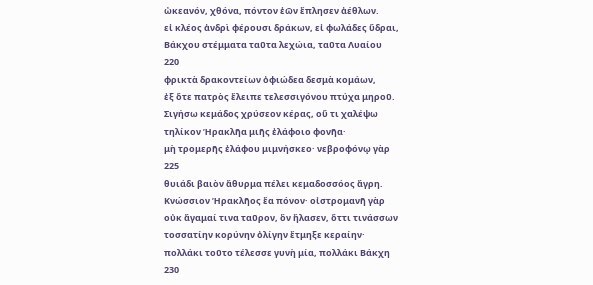ὠκεανόν, χθόνα, πόντον ἑῶν ἔπλησεν ἀέθλων.
εἰ κλέος ἀνδρὶ φέρουσι δράκων, εἰ φωλάδες ὕδραι,
Βάκχου στέμματα ταῦτα λεχώια, ταῦτα Λυαίου
220
φρικτὰ δρακοντείων ὀφιώδεα δεσμὰ κομάων,
ἐξ ὅτε πατρὸς ἔλειπε τελεσσιγόνου πτύχα μηροῦ.
Σιγήσω κεμάδος χρύσεον κέρας, οὕ τι χαλέψω
τηλίκον Ἡρακλῆα μιῆς ἐλάφοιο φονῆα·
μὴ τρομερῆς ἐλάφου μιμνήσκεο· νεβροφόνῳ γὰρ
225
θυιάδι βαιὸν ἄθυρμα πέλει κεμαδοσσόος ἄγρη.
Κνώσσιον Ἡρακλῆος ἔα πόνον· οἰστρομανῆ γὰρ
οὐκ ἄγαμαί τινα ταῦρον, ὃν ἤλασεν, ὅττι τινάσσων
τοσσατίην κορύνην ὀλίγην ἔτμηξε κεραίην·
πολλάκι τοῦτο τέλεσσε γυνὴ μία, πολλάκι Βάκχη
230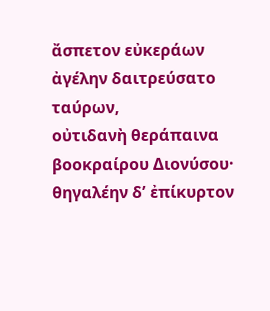ἄσπετον εὐκεράων ἀγέλην δαιτρεύσατο ταύρων,
οὐτιδανὴ θεράπαινα βοοκραίρου Διονύσου·
θηγαλέην δʼ ἐπίκυρτον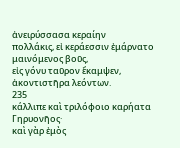ἀνειρύσσασα κεραίην
πολλάκις, εἰ κεράεσσιν ἐμάρνατο μαινόμενος βοῦς,
εἰς γόνυ ταῦρον ἔκαμψεν, ἀκοντιστῆρα λεόντων.
235
κάλλιπε καὶ τριλόφοιο καρήατα Γηρυονῆος·
καὶ γὰρ ἐμὸς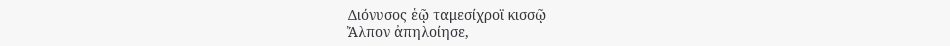Διόνυσος ἑῷ ταμεσίχροϊ κισσῷ
Ἄλπον ἀπηλοίησε,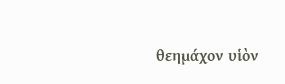θεημάχον υἱὸν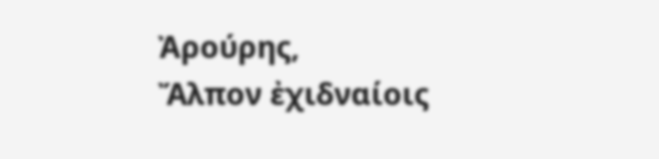Ἀρούρης,
Ἄλπον ἐχιδναίοις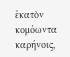ἑκατὸν κομόωντα καρήνοις,